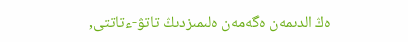ەڭ الدىمەن ەگەمەن ەلىمىزدىڭ تاتۋ-ءتاتتى,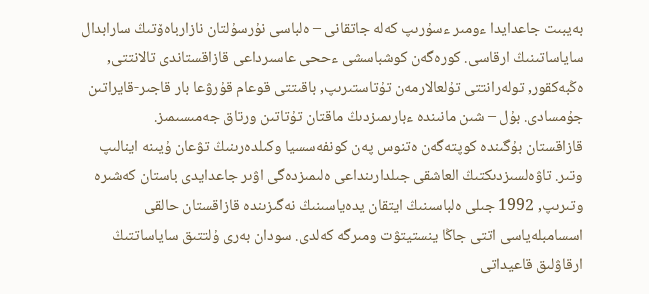بەيبىت جاعدايدا ءومىر ءسۇرىپ كەلە جاتقانى – ەلباسى نۇرسۇلتان نازارباەۆتىڭ سارابدال ساياساتىنىڭ ارقاسى. كورەگەن كوشباسشى ءححى عاسىرداعى قازاقستاندى تالانتتى, ەڭبەكقور, تولەرانتتى تۇلعالارمەن تۇتاستىرىپ, باقىتتى قوعام قۇرۋعا بار قاجىر-قايراتىن جۇمسادى. بۇل – شىن مانىندە ءبارىمىزدىڭ ماقتان تۇتاتىن ورتاق جەمىسىمىز.
قازاقستان بۇگىندە كوپتەگەن ەتنوس پەن كونفەسسيا وكىلدەرىنىڭ تۋعان ۇيىنە اينالىپ وتىر. تاۋەلسىزدىكتىڭ العاشقى جىلدارىنداعى ەلىمىزدەگى اۋىر جاعدايدى باستان كەشىرە وتىرىپ, 1992 جىلى ەلباسىنىڭ ايتقان يدەياسىنىڭ نەگىزىندە قازاقستان حالقى اسسامبلەياسى اتتى جاڭا ينستيتۋت ومىرگە كەلدى. سودان بەرى ۇلتتىق ساياساتتىڭ ارقاۋلىق قاعيداتى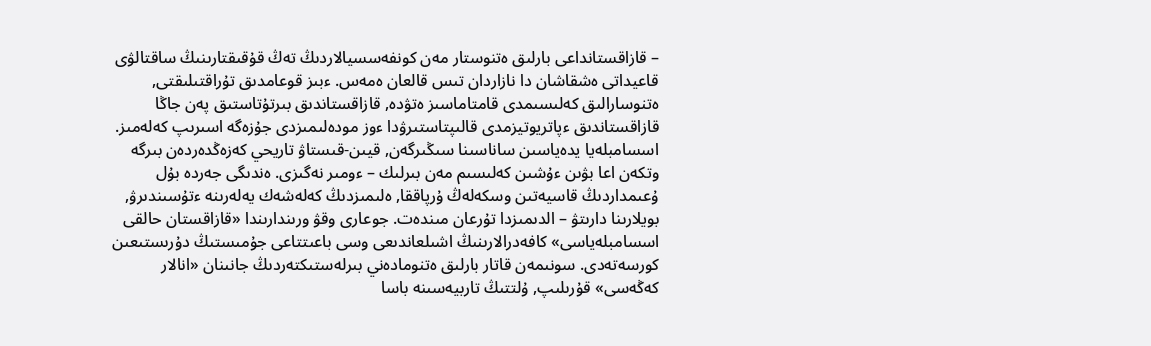– قازاقستانداعى بارلىق ەتنوستار مەن كونفەسسيالاردىڭ تەڭ قۇقىقتارىنىڭ ساقتالۋى قاعيداتى ەشقاشان دا نازاردان تىس قالعان ەمەس. ءبىز قوعامدىق تۇراقتىلىقتى, ەتنوسارالىق كەلىسىمدى قامتاماسىز ەتۋدە, قازاقستاندىق بىرتۇتاستىق پەن جاڭا قازاقستاندىق ءپاتريوتيزمدى قالىپتاستىرۋدا ءوز مودەلىمىزدى جۇزەگە اسىرىپ كەلەمىز.
اسسامبلەيا يدەياسىن ساناسىنا سىڭىرگەن, قيىن-قىستاۋ تاريحي كەزەڭدەردەن بىرگە وتكەن اعا بۋىن ءۇشىن كەلىسىم مەن بىرلىك – ءومىر نەگىزى. ەندىگى جەردە بۇل ۇعىمداردىڭ قاسيەتىن وسكەلەڭ ۇرپاققا, ەلىمىزدىڭ كەلەشەك يەلەرىنە ءتۇسىندىرۋ, بويلارىنا دارىتۋ – الدىمىزدا تۇرعان مىندەت. جوعارى وقۋ ورىندارىندا «قازاقستان حالقى اسسامبلەياسى» كافەدرالارىنىڭ اشىلعاندىعى وسى باعىتتاعى جۇمىستىڭ دۇرىستىعىن كورسەتەدى. سونىمەن قاتار بارلىق ەتنومادەني بىرلەستىكتەردىڭ جانىنان «انالار كەڭەسى» قۇرىلىپ, ۇلتتىڭ تاربيەسىنە باسا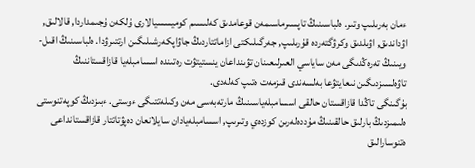ءمان بەرىلىپ وتىر. ەلباسىنىڭ تاپسىرماسىمەن قوعامدىق كەلىسىم كوميسسيالارى ۇلكەن ۇجىمداردا, قالالىق, اۋداندىق, اۋىلدىق وكرۋگتەردە قۇرىلىپ, جەرگىلىكتى ازاماتتاردىڭ جاۋاپكەرشىلىگىن ارتتىرۋدا. ەلباسىنىڭ اقىل-ويىنىڭ تەرەڭدىگى مەن ساياسي العىرلىعىنان تۋىنداعان ينستيتۋت رەتىندە اسسامبلەيا قازاقستاننىڭ تاۋەلسىزدىگىن نىعايتۋعا بەلسەندى قىزمەت ەتىپ كەلەدى.
بۇگىنگى تاڭدا قازاقستان حالقى اسسامبلەياسىنىڭ مارتەبەسى مەن وكىلەتتىگى ءوستى. ءبىزدىڭ كوپەتنوستى ەلىمىزدىڭ بارلىق حالقىنىڭ مۇددەلەرىن كوزدەي وتىرىپ, اسسامبلەيادان سايلانعان دەپۋتاتتار قازاقستانداعى ەتنوسارالىق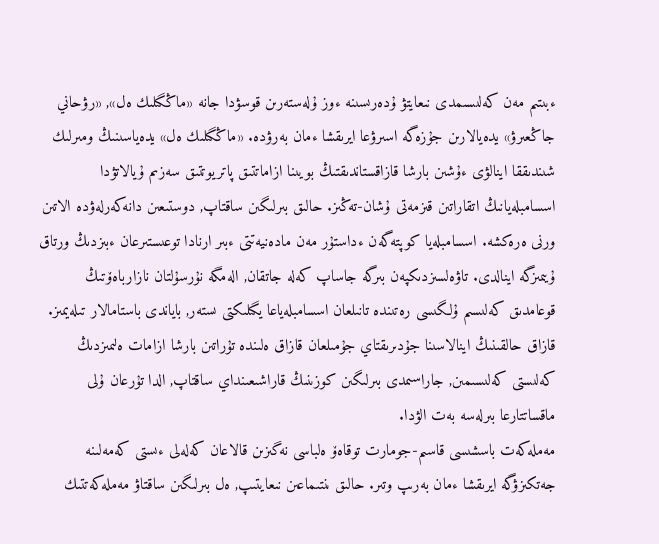ءبىتىم مەن كەلىسىمدى نىعايتۋ ۇدەرىسىنە ءوز ۇلەستەرىن قوسۋدا جانە «ماڭگىلىك ەل», «رۋحاني جاڭعىرۋ» يدەيالارىن جۇزەگە اسىرۋعا ايرىقشا ءمان بەرۋدە. «ماڭگىلىك ەل» يدەياسىنىڭ ومىرلىك شىندىققا اينالۋى ءۇشىن بارشا قازاقستاندىقتىڭ بويىنا ازاماتتىق پاتريوتتىق سەزىم ۇيالاتۋدا اسسامبلەيانىڭ اتقاراتىن قىزمەتى ۇشان-تەڭىز. حالىق بىرلىگىن ساقتاپ, دوستىعىن دانەكەرلەۋدە الاتىن ورنى ەرەكشە. اسسامبلەيا كوپتەگەن ءداستۇر مەن مادەنيەتتى ءبىر ارنادا توعىستىرعان ءبىزدىڭ ورتاق ۇيىمىزگە اينالدى. تاۋەلسىزدىكپەن بىرگە جاساپ كەلە جاتقان, الەمگە نۇرسۇلتان نازارباەۆتىڭ قوعامدىق كەلىسىم ۇلگىسى رەتىندە تانىلعان اسسامبلەياعا يگىلىكتى ىستەر, باياندى باستامالار تىلەيمىز. قازاق حالقىنىڭ اينالاسىنا جۇدىرىقتاي جۇمىلعان قازاق ەلىندە تۇراتىن بارشا ازامات ەلىمىزدىڭ كەلىستى كەلىسىمىن, جاراسىمدى بىرلىگىن كوزىنىڭ قاراشىعىنداي ساقتاپ, الدا تۇرعان ۇلى ماقساتتارعا بىرلەسە بەت الۋدا.
مەملەكەت باسشىسى قاسىم-جومارت توقاەۆ ەلباسى نەگىزىن قالاعان كەلەلى ءىستى كەمەلىنە جەتكىزۋگە ايرىقشا ءمان بەرىپ وتىر. حالىق ىنتىماعىن نىعايتىپ, ەل بىرلىگىن ساقتاۋ مەملەكەتتىك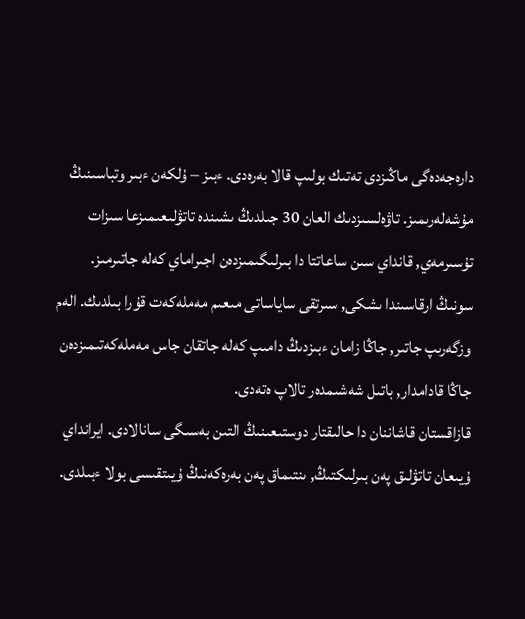دارەجەدەگى ماڭىزدى تەتىك بولىپ قالا بەرەدى. ءبىز – ۇلكەن ءبىر وتباسىنىڭ مۇشەلەرىمىز. تاۋەلسىزدىك العان 30 جىلدىڭ ىشىندە تاتۋلىعىمىزعا سىزات تۇسىرمەي, قانداي سىن ساعاتتا دا بىرلىگىمىزدەن اجىراماي كەلە جاتىرمىز. سونىڭ ارقاسىندا ىشكى, سىرتقى ساياساتى مىعىم مەملەكەت قۇرا بىلدىك. الەم وزگەرىپ جاتىر, جاڭا زامان ءبىزدىڭ دامىپ كەلە جاتقان جاس مەملەكەتىمىزدەن جاڭا قادامدار, باتىل شەشىمدەر تالاپ ەتەدى.
قازاقستان قاشاننان دا حالىقتار دوستىعىنىڭ التىن بەسىگى سانالادى. ايرانداي ۇيىعان تاتۋلىق پەن بىرلىكتىڭ, ىنتىماق پەن بەرەكەنىڭ ۇيىتقىسى بولا ءبىلدى.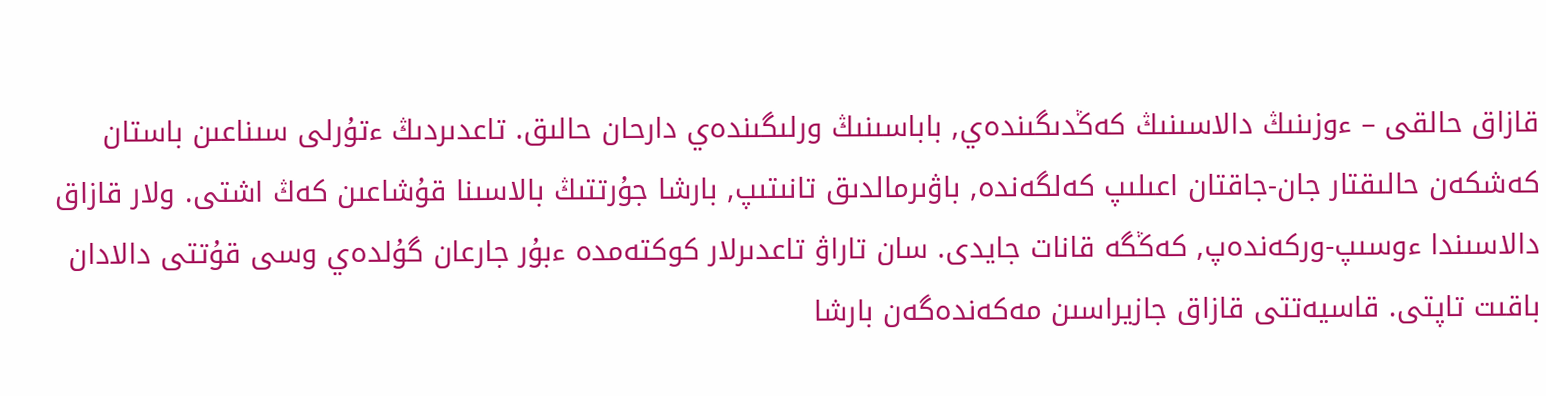قازاق حالقى – ءوزىنىڭ دالاسىنىڭ كەڭدىگىندەي, باباسىنىڭ ورلىگىندەي دارحان حالىق. تاعدىردىڭ ءتۇرلى سىناعىن باستان كەشكەن حالىقتار جان-جاقتان اعىلىپ كەلگەندە, باۋىرمالدىق تانىتىپ, بارشا جۇرتتىڭ بالاسىنا قۇشاعىن كەڭ اشتى. ولار قازاق دالاسىندا ءوسىپ-وركەندەپ, كەڭگە قانات جايدى. سان تاراۋ تاعدىرلار كوكتەمدە ءبۇر جارعان گۇلدەي وسى قۇتتى دالادان باقىت تاپتى. قاسيەتتى قازاق جازيراسىن مەكەندەگەن بارشا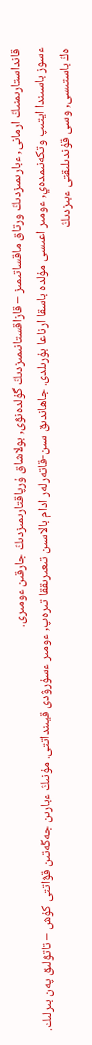قانداستارىمنىڭ ارمانى, ءبارىمىزدىڭ ورتاق ماقساتىمىز – قازاقستانىمىزدىڭ گۇلدەنۋى, بولاشاق ۇرپاقتارىمىزدىڭ جارقىن ءومىرى.
ءسوز باسىندا ايتىپ وتكەنىمدەي, ءومىر اعىسى مۇلدە باسقا ارناعا بۇرىلدى. جاھاندىق سىن-قاتەرلەر ادام بالاسىن تىعىرىققا تىرەپ, ءومىر ءسۇرۋدى قيىنداتتى. مۇنىڭ ءبارىن جەڭەتىن قۋاتتى كۇش – تاتۋلىق پەن بىرلىك. ەڭ باستىسى, وسى قۇندىلىقتى ءبىزدىڭ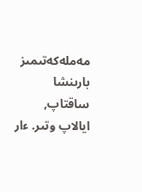مەملەكەتىمىز بارىنشا ساقتاپ, ايالاپ وتىر. ءار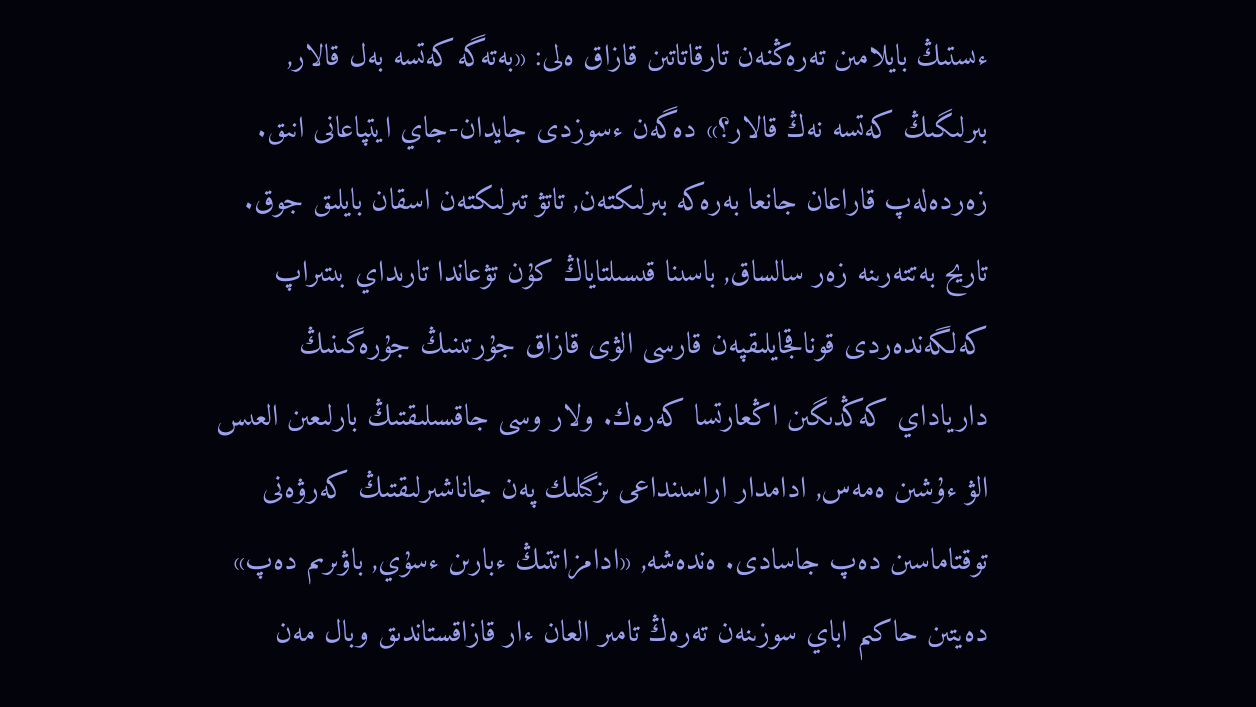ءىستىڭ بايلامىن تەرەڭنەن تارقاتاتىن قازاق ەلى: «بەتەگە كەتسە بەل قالار, بىرلىگىڭ كەتسە نەڭ قالار؟» دەگەن ءسوزدى جايدان-جاي ايتپاعانى انىق. زەردەلەپ قاراعان جانعا بەرەكە بىرلىكتەن, تاتۋ تىرلىكتەن اسقان بايلىق جوق.
تاريح بەتتەرىنە زەر سالساق, باسىنا قىسىلتاياڭ كۇن تۋعاندا تارىداي بىتىراپ كەلگەندەردى قوناقجايلىقپەن قارسى الۋى قازاق جۇرتىنىڭ جۇرەگىنىڭ دارياداي كەڭدىگىن اڭعارتسا كەرەك. ولار وسى جاقسىلىقتىڭ بارلىعىن العىس الۋ ءۇشىن ەمەس, ادامدار اراسىنداعى ىزگىلىك پەن جاناشىرلىقتىڭ كەرۋەنى توقتاماسىن دەپ جاسادى. ەندەشە, «ادامزاتتىڭ ءبارىن ءسۇي, باۋىرىم دەپ» دەيتىن حاكىم اباي سوزىنەن تەرەڭ تامىر العان ءار قازاقستاندىق وبال مەن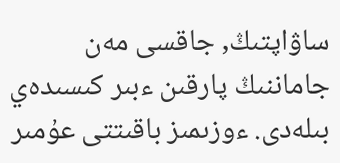ساۋاپتىڭ, جاقسى مەن جاماننىڭ پارقىن ءبىر كىسىدەي بىلەدى. ءوزىمىز باقىتتى عۇمىر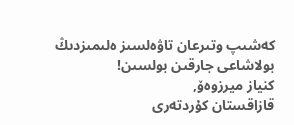كەشىپ وتىرعان تاۋەلسىز ەلىمىزدىڭ بولاشاعى جارقىن بولسىن!
كنياز ميرزوەۆ,
قازاقستان كۇردتەرى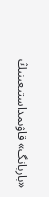«باربانگ» قاۋىمداستىعىنىڭ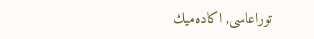توراعاسى, اكادەميك